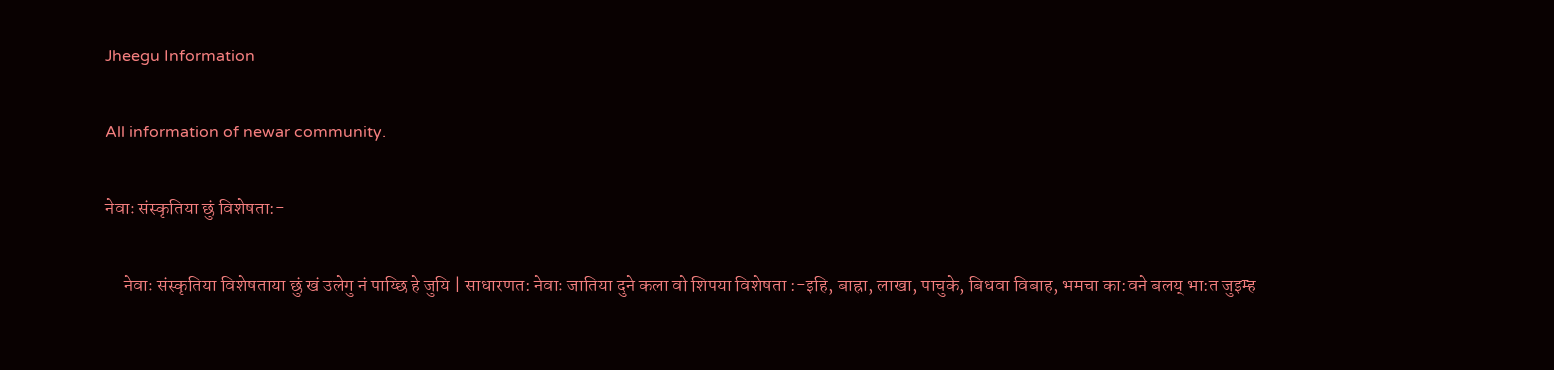Jheegu Information

All information of newar community.

नेवाः संस्कृतिया छुं विशेषता:-

     नेवाः संस्कृतिया विशेषताया छुं खं उलेगु नं पाय्छि हे जुयि | साधारणत: नेवाः जातिया दुने कला वो शिपया विशेषता :-इहि, बाह्रा, लाखा, पाचुके, बिधवा विबाह, भमचा का:वने बलय् भा:त जुइम्ह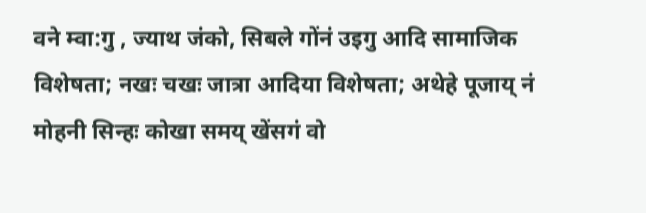वने म्वा:गु , ज्याथ जंको, सिबले गोंनं उइगु आदि सामाजिक विशेषता; नखः चखः जात्रा आदिया विशेषता; अथेहे पूजाय् नं मोहनी सिन्हः कोखा समय् खेंसगं वो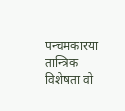पन्चमकारया तान्त्रिक विशेषता वो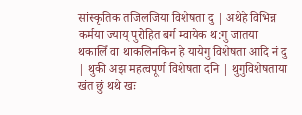सांस्कृतिक तजिलजिया विशेषता दु | अथेहे विभिन्न कर्मया ज्याय् पुरोहित बर्ग म्वायेक थ:गु जातया थकालिँ वा थाकलिनकिन हे यायेगु विशेषता आदि नं दु | थुकी अझ महत्वपूर्ण विशेषता दनि | थुगुविशेषताया खंत छुं थथे खः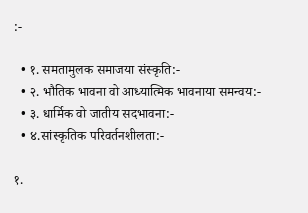:-

  • १. समतामुलक समाजया संस्कृति:-
  • २. भौतिक भावना वो आध्यात्मिक भावनाया समन्वय:-
  • ३. धार्मिक वो जातीय सदभावना:-
  • ४.सांस्कृतिक परिवर्तनशीलता:-

१.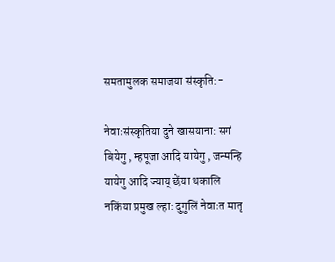समतामुलक समाजया संस्कृति:-

नेवाःसंस्कृतिया दुने खासयाना: सगं बियेगु , म्हपूजा आदि यायेगु , जन्मन्हि यायेगु आदि ज्याय् छेंया थकालि नकिंया प्रमुख ल्हा: दुगुलिं नेवाःत मातृ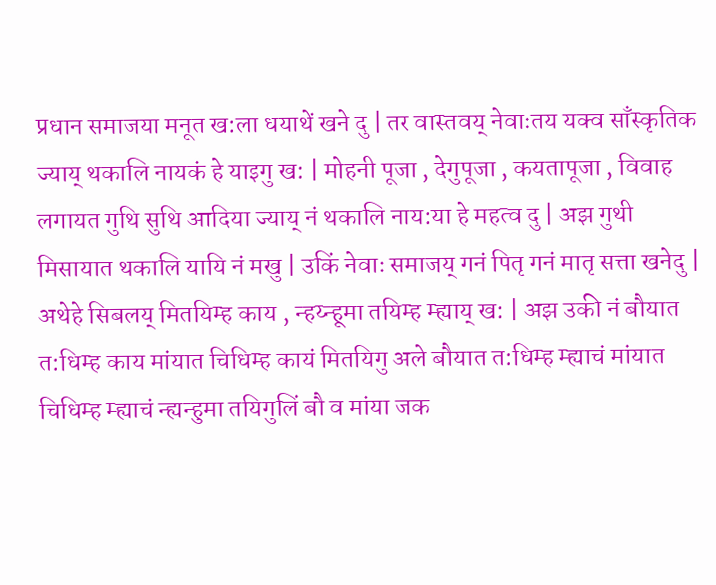प्रधान समाजया मनूत ख:ला धयाथें खने दु | तर वास्तवय् नेवाःतय यक्व साँस्कृतिक ज्याय् थकालि नायकं हे याइगु ख: | मोहनी पूजा , देगुपूजा , कयतापूजा , विवाह लगायत गुथि सुथि आदिया ज्याय् नं थकालि नाय:या हे महत्व दु | अझ गुथी मिसायात थकालि यायि नं मखु | उकिं नेवाः समाजय् गनं पितृ गनं मातृ सत्ता खनेदु | अथेहे सिबलय् मितयिम्ह काय , न्हय्न्हूमा तयिम्ह म्ह्याय् ख: | अझ उकी नं बौयात त:धिम्ह काय मांयात चिधिम्ह कायं मितयिगु अले बौयात त:धिम्ह म्ह्याचं मांयात चिधिम्ह म्ह्याचं न्ह्यन्हुमा तयिगुलिं बौ व मांया जक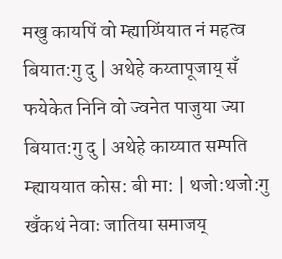मखु कायपिं वो म्ह्याय्पिंयात नं महत्व बियात:गु दु | अथेहे कय्तापूजाय् सँ फयेकेत निनि वो ज्वनेत पाजुया ज्या बियात:गु दु | अथेहे काय्यात सम्पति म्ह्याययात कोस: बी मा: | थजो:थजो:गु खँकथं नेवाः जातिया समाजय्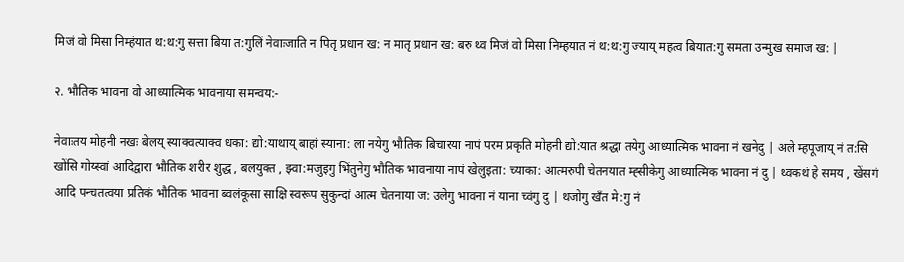मिजं वो मिसा निम्हंयात थ:थ:गु सत्ता बिया त:गुलिं नेवाःजाति न पितृ प्रधान ख: न मातृ प्रधान ख: बरु थ्व मिजं वो मिसा निम्हयात नं थ:थ:गु ज्याय् महत्व बियात:गु समता उन्मुख समाज ख: |

२. भौतिक भावना वो आध्यात्मिक भावनाया समन्वय:-

नेवाःतय मोहनी नखः बेलय् स्याक्वत्याक्व धका: द्यो:याथाय् बाहां स्याना: ला नयेगु भौतिक बिचारया नापं परम प्रकृति मोहनी द्यो:यात श्रद्धा तयेगु आध्यात्मिक भावना नं खनेदु | अले म्हपूजाय् नं त:सि खोंसि गोय्स्वां आदिद्वारा भौतिक शरीर शुद्ध , बलयुक्त , झ्वा:मजुइगु भिंतुनेगु भौतिक भावनाया नापं खेलुइता: च्याका: आत्मरुपी चेतनयात म्ह्सीकेगु आध्यात्मिक भावना नं दु | थ्वकथं हे समय , खेंसगं आदि पन्चतत्वया प्रतिकं भौतिक भावना ब्वलंकूसा साक्षि स्वरूप सुकुन्दां आत्म चेतनाया ज: उलेगु भावना नं याना च्वंगु दु | थजोगु खँत मे:गु नं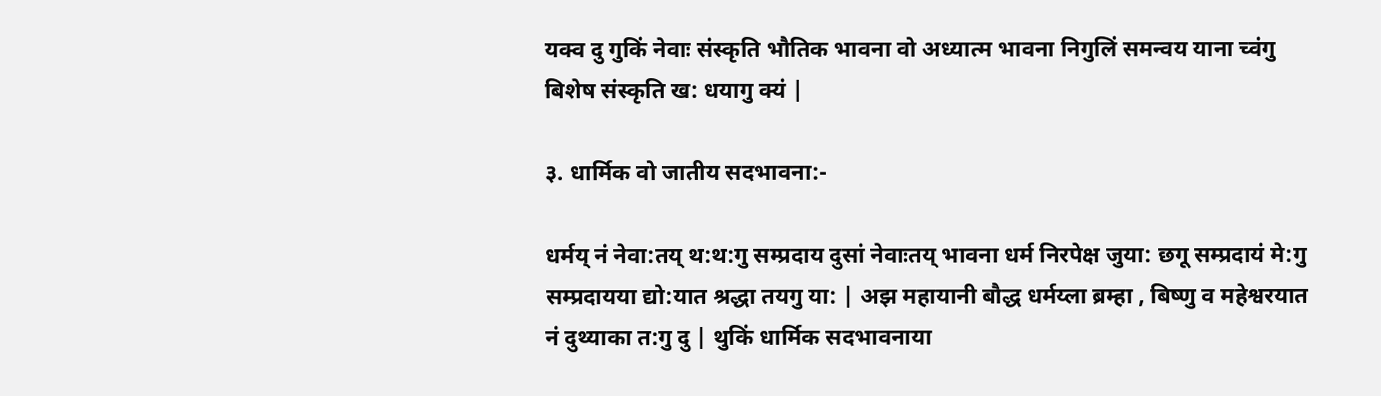यक्व दु गुकिं नेवाः संस्कृति भौतिक भावना वो अध्यात्म भावना निगुलिं समन्वय याना च्वंगु बिशेष संस्कृति ख: धयागु क्यं |

३. धार्मिक वो जातीय सदभावना:-

धर्मय् नं नेवा:तय् थ:थ:गु सम्प्रदाय दुसां नेवाःतय् भावना धर्म निरपेक्ष जुया: छगू सम्प्रदायं मे:गु सम्प्रदायया द्यो:यात श्रद्धा तयगु या: | अझ महायानी बौद्ध धर्मय्ला ब्रम्हा , बिष्णु व महेश्वरयात नं दुथ्याका त:गु दु | थुकिं धार्मिक सदभावनाया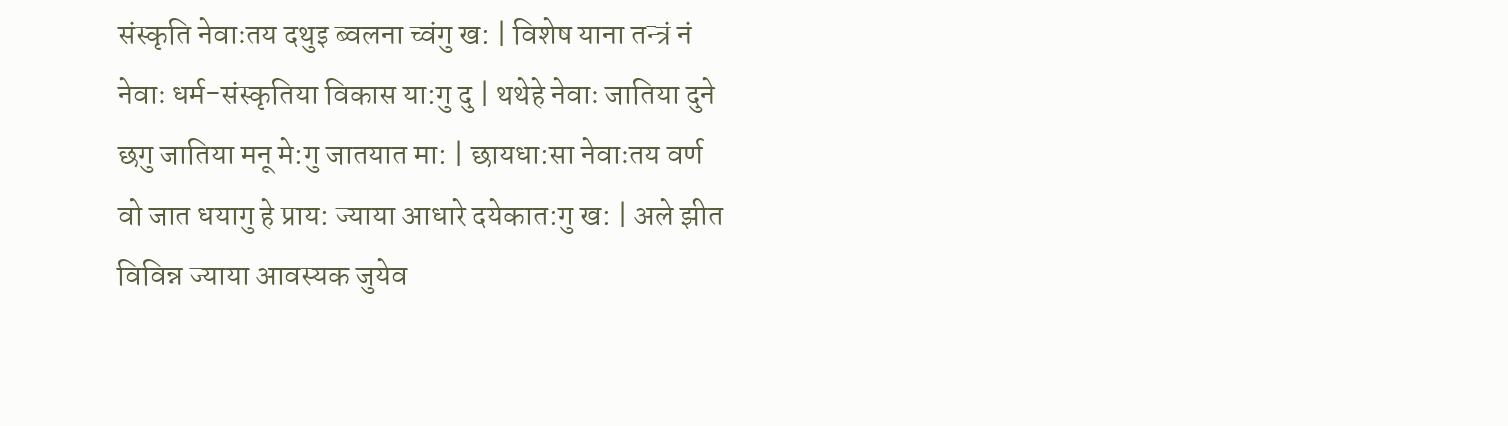संस्कृति नेवाःतय दथुइ ब्वलना च्वंगु ख: | विशेष याना तन्त्रं नं नेवाः धर्म-संस्कृतिया विकास या:गु दु | थथेहे नेवाः जातिया दुने छगु जातिया मनू मे:गु जातयात मा: | छायधा:सा नेवाःतय वर्ण वो जात धयागु हे प्राय: ज्याया आधारे दयेकात:गु ख: | अले झीत विविन्न ज्याया आवस्यक जुयेव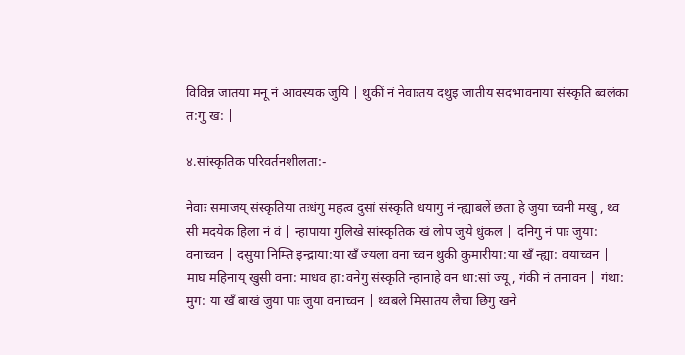विविन्न जातया मनू नं आवस्यक जुयि | थुकीं नं नेवाःतय दथुइ जातीय सदभावनाया संस्कृति ब्वलंका त:गु ख: |

४.सांस्कृतिक परिवर्तनशीलता:-

नेवाः समाजय् संस्कृतिया तःधंगु महत्व दुसां संस्कृति धयागु नं न्ह्याबलें छता हे जुया च्वनी मखु , थ्व सी मदयेक हिला नं वं | न्हापाया गुलिखे सांस्कृतिक खं लोप जुये धुंकल | दनिगु नं पाः जुया: वनाच्वन | दसुया निम्ति इन्द्राया:या खँ ज्यला वना च्वन थुकी कुमारीया:या खँ न्ह्या: वयाच्वन | माघ महिनाय् खुसी वना: माधव हा:वनेगु संस्कृति न्हानाहे वन धा:सां ज्यू , गंकी नं तनावन | गंथा: मुग: या खँ बाखं जुया पाः जुया वनाच्वन | थ्वबले मिसातय लैचा छिगु खने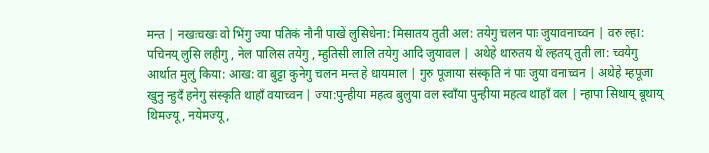मन्त | नखःचखः वो भिंगु ज्या पतिकं नौनी पाखें लुसिधेना: मिसातय तुती अल: तयेगु चलन पाः जुयावनाच्वन | वरु ल्हा: पचिनय् लुसि लहीगु , नेल पालिस तयेगु , म्हुतिसी लालि तयेगु आदि जुयावल | अथेहे थारुतय थें ल्हतय् तुती ला: च्वयेगु आर्थात मुलुं किया: आख: वा बुट्टा कुनेगु चलन मन्त हे धायमाल | गुरु पूजाया संस्कृति नं पाः जुया वनाच्वन | अथेहे म्हपूजा खुनु न्हुदँ हनेगु संस्कृति थाहाँ वयाच्वन | ज्या:पुन्हीया महत्व बुलुया वल स्वाँया पुन्हीया महत्व थाहाँ वल | न्हापा सिथाय् बूथाय् थिमज्यू , नयेमज्यू ,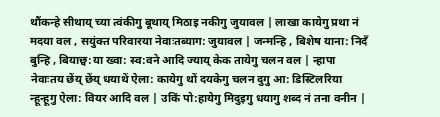थौंकन्हे सीथाय् च्या त्वंकीगु बूथाय् मिठाइ नकीगु जुयावल | लाखा कायेगु प्रथा नं मदया वल , सयुंक्त परिवारया नेवाःतब्याग: जुयावल | जन्मन्हि , बिशेष याना: निदँ बुन्हि , बियाछ्व:या ख्वा: स्व:वने आदि ज्याय् केक तायेगु चलन वल | न्हापा नेवाःतय छेंय् छेंय् धयाथें ऐला: कायेगु थों दयकेगु चलन दुगु आ: डिस्टिलरिया न्हून्हूगु ऐला: वियर आदि वल | उकिं पो:हायेगु मिदुइगु धयागु शब्द नं तना वनीन |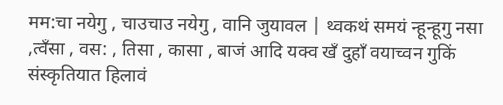मम:चा नयेगु , चाउचाउ नयेगु , वानि जुयावल | थ्वकथं समयं न्हून्हूगु नसा ,त्वँसा , वस: , तिसा , कासा , बाजं आदि यक्व खँ दुहाँ वयाच्वन गुकिं संस्कृतियात हिलावं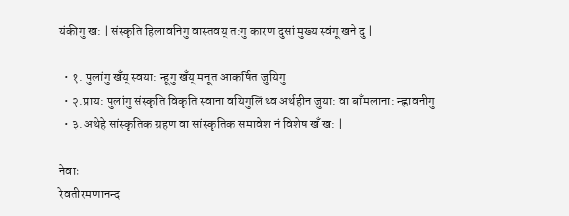यंकीगु ख: | संस्कृति हिलावनिगु वास्तवय् त:गु कारण दुसां मुख्य स्वंगू खने दु |

  • १. पुलांगु खँय् स्वया: न्हूगु खँय् मनूत आकर्षित जुयिगु
  • २.प्राय: पुलांगु संस्कृति विकृति स्वाना वयिगुलिं थ्व अर्थहीन जुया: वा बाँमलाना: न्ह्नावनीगु
  • ३.अथेहे सांस्कृतिक ग्रहण वा सांस्कृतिक समावेश नं विशेष खँ ख: |

नेवाः
रेवतीरमणानन्द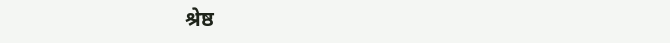श्रेष्ठ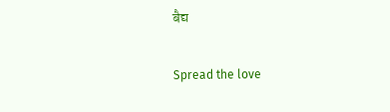बैद्य

Spread the love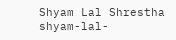Shyam Lal Shrestha
shyam-lal-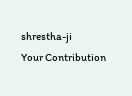shrestha-ji
Your Contribution